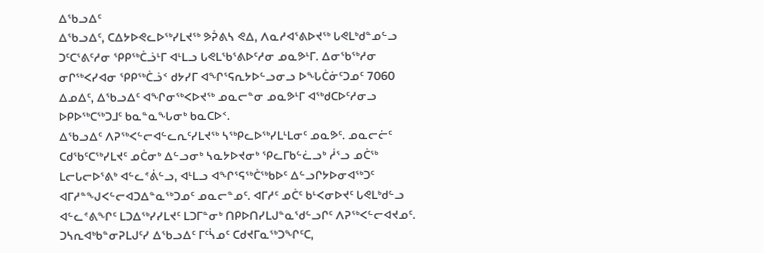ᐃᖃᓗᐃᑦ
ᐃᖃᓗᐃᑦ, ᑕᐃᔭᐅᕙᓚᐅᖅᓯᒪᔪᖅ ᕗᕉᕕᓴ ᕙᐃ, ᐱᓇᓱᐊᕐᕕᐅᔪᖅ ᒐᕙᒪᒃᑯᓐᓄᓪᓗ ᑐᑦᑕᕐᕕᑦᓱᓂ ᕿᑭᖅᑖᓘᒻᒥ ᐊᒻᒪᓗ ᒐᕙᒪᖃᕐᕕᐅᑦᓱᓂ ᓄᓇᕗᒻᒥ. ᐃᓂᖃᖅᓱᓂ ᓂᒋᖅᐸᓯᐊᓂ ᕿᑭᖅᑖᓘᑉ ᑯᔭᓯᒥ ᐊᖏᕐᕋᕆᔭᐅᓪᓗᓂᓗ ᐅᖓᑖᓃᑦᑐᓄᑦ 7060 ᐃᓄᐃᑦ, ᐃᖃᓗᐃᑦ ᐊᖏᓂᖅᐸᐅᔪᖅ ᓄᓇᓕᓐᓂ ᓄᓇᕗᒻᒥ ᐊᖅᑯᑕᐅᑦᓱᓂᓗ ᐅᑭᐅᖅᑕᖅᑐᒧᑦ ᑲᓇᓐᓇᖓᓂᒃ ᑲᓇᑕᐅᑉ.
ᐃᖃᓗᐃᑦ ᐱᕈᖅᐸᓪᓕᐊᓪᓚᕆᑦᓯᒪᔪᖅ ᓴᖅᑭᓚᐅᖅᓯᒪᒻᒪᓂᑦ ᓄᓇᕗᑦ. ᓄᓇᓕᓖᑦ ᑕᑯᖃᑦᑕᖅᓯᒪᔪᑦ ᓄᑖᓂᒃ ᐃᓪᓗᓂᒃ ᓴᓇᔭᐅᔪᓂᒃ ᕿᓚᒥᑲᓪᓛᓗᒃ ᓲᕐᓗ ᓄᑖᖅ ᒪᓕᒐᓕᐅᕐᕕᒃ ᐊᓪᓚᕝᕖᓪᓗ, ᐊᒻᒪᓗ ᐊᖏᕐᕋᖅᑖᖅᑲᐅᑦ ᐃᓪᓗᒋᔭᐅᓂᐊᖅᑐᑦ ᐊᒥᓱᓐᖑᐸᓪᓕᐊᑐᐃᓐᓇᖅᑐᓄᑦ ᓄᓇᓕᓐᓄᑦ. ᐊᒥᓱᑦ ᓄᑖᑦ ᑲᒻᐸᓂᐅᔪᑦ ᒐᕙᒪᒃᑯᓪᓗ ᐊᓪᓚᕝᕕᖏᑦ ᒪᑐᐃᖅᓯᓯᒪᔪᑦ ᒪᑐᒥᓐᓂᒃ ᑎᑭᐅᑎᓯᒪᒍᓐᓇᖁᓪᓗᒋᑦ ᐱᕈᖅᐸᓪᓕᐊᔪᓄᑦ. ᑐᓴᕆᐊᒃᑲᓐᓂᕈᒪᒍᑦᓯ ᐃᖃᓗᐃᑦ ᒥᑦᓵᓄᑦ ᑕᑯᔪᒥᓇᖅᑐᖏᑦᑕ,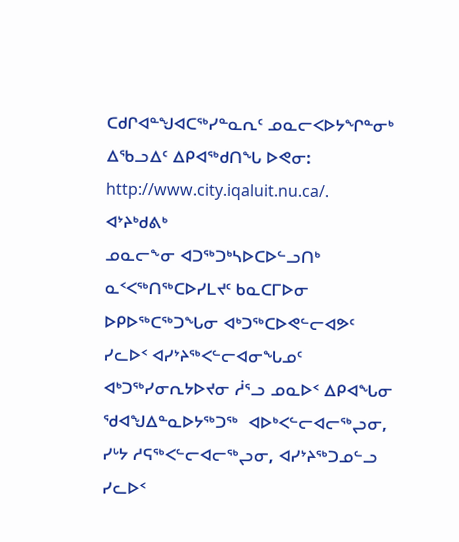ᑕᑯᒋᐊᓐᖑᐊᑕᖅᓯᓐᓇᕆᑦ ᓄᓇᓕᐸᐅᔭᖏᓐᓂᒃ ᐃᖃᓗᐃᑦ ᐃᑭᐊᖅᑯᑎᖓ ᐅᕙᓂ: http://www.city.iqaluit.nu.ca/.
ᐊᔾᔨᒃᑯᕕᒃ
ᓄᓇᓕᖕᓂ ᐊᑐᖅᑐᒃᓴᐅᑕᐅᓪᓗᑎᒃ ᓇᑉᐸᖅᑎᖅᑕᐅᓯᒪᔪᑦ ᑲᓇᑕᒥᐅᓂ ᐅᑭᐅᖅᑕᖅᑐᖓᓂ ᐊᒃᑐᖅᑕᐅᕙᓪᓕᐊᕗᑦ ᓯᓚᐅᑉ ᐊᓯᔾᔨᖅᐸᓪᓕᐊᓂᖓᓄᑦ ᐊᒃᑐᖅᓯᓂᕆᔭᐅᔪᓂ ᓲᕐᓗ ᓄᓇᐅᑉ ᐃᑭᐊᖓᓂ ᖁᐊᖑᐃᓐᓇᐅᔭᖅᑐᖅ  ᐊᐅᒃᐸᓪᓕᐊᓕᖅᖢᓂ, ᓯᒡᔭ ᓱᕋᖅᐸᓪᓕᐊᓕᖅᖢᓂ, ᐊᓯᔾᔨᖅᑐᓄᓪᓗ ᓯᓚᐅᑉ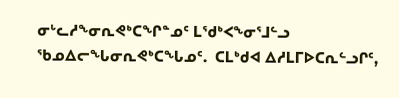ᓂᒡᓚᓱᖕᓂᕆᕙᒃᑕᖏᓐᓄᑦ ᒪᖁᒃᐸᖕᓂᕐᒧᓪᓗ ᖃᓄᐃᓕᖓᓂᕆᕙᒃᑕᖓᓄᑦ.  ᑕᒪᒃᑯᐊ ᐃᓱᒪᒥᐅᑕᕆᓪᓗᒋᑦ,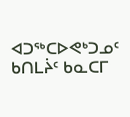ᐊᑐᖅᑕᐅᕙᒃᑐᓄᑦ ᑲᑎᒪᔩᑦ ᑲᓇᑕᒥ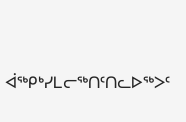ᐋᖅᑭᒃᓯᒪᓕᖅᑎᑦᑎᓚᐅᖅᐳᑦ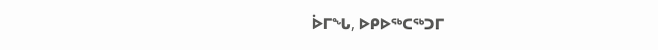ᐆᒥᖓ, ᐅᑭᐅᖅᑕᖅᑐᒥ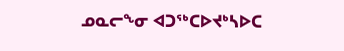ᓄᓇᓕᖕᓂ ᐊᑐᖅᑕᐅᔪᒃᓴᐅᑕ